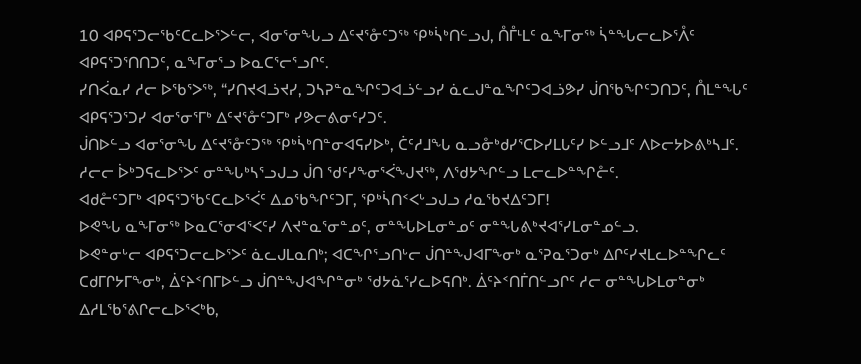10 ᐊᑭᕋᕐᑐᓕᖃᑦᑕᓚᐅᕐᐳᓪᓕ, ᐊᓂᕐᓂᖓᓗ ᐃᑦᔪᕐᓁᑦᑐᖅ ᕿᒃᓵᒃᑎᓪᓗᒍ, ᑍᒤᒻᒪᑦ ᓇᖕᒥᓂᖅ ᓵᓐᖓᓕᓚᐅᕐᐰᑦ ᐊᑭᕋᕐᑐᕐᑎᑎᑐᑦ, ᓇᖕᒥᓂᕐᓗ ᐅᓇᑕᕐᓕᕐᓗᒋᑦ.
ᓯᑎᐹᓇᓯ ᓱᓕ ᐅᖃᕐᐳᖅ, “ᓯᑎᔪᐊᓘᔪᓯ, ᑐᓴᕈᓐᓇᖏᑦᑐᐊᓘᓪᓗᓯ ᓈᓚᒍᓐᓇᖏᑦᑐᐊᓘᕗᓯ ᒎᑎᖃᖏᑦᑐᑎᑐᑦ, ᑍᒪᓐᖓᑦ ᐊᑭᕋᕐᑐᕐᑐᓯ ᐊᓂᕐᓂᕐᒥᒃ ᐃᑦᔪᕐᓁᑦᑐᒥᒃ ᓯᕗᓕᕕᓂᑦᓯᑐᑦ.
ᒎᑎᐅᓪᓗ ᐊᓂᕐᓂᖓ ᐃᑦᔪᕐᓁᑦᑐᖅ ᕿᒃᓵᒃᑎᓐᓂᐊᕋᓯᐅᒃ, ᑖᑦᓱᒧᖓ ᓇᓗᓁᒃᑯᓯᕐᑕᐅᓯᒪᒐᑦᓯ ᐅᓪᓗᒧᑦ ᐱᐅᓕᔭᐅᕕᒃᓴᒧᑦ.
ᓱᓕᓕ ᐆᒃᑐᕋᓚᐅᕐᐳᑦ ᓂᓐᖓᒃᓴᕐᓗᒍᓗ ᒎᑎ ᖁᑦᓯᖕᓂᕐᐹᖑᔪᖅ, ᐱᖁᔭᖏᓪᓗ ᒪᓕᓚᐅᓐᖏᓔᑦ.
ᐊᑯᓔᑦᑐᒥᒃ ᐊᑭᕋᕐᑐᖃᑦᑕᓚᐅᕐᐹᑦ ᐃᓄᖃᖏᑦᑐᒥ, ᕿᒃᓵᑎᑉᐸᒡᓗᒍᓗ ᓱᓇᖃᔪᐃᑦᑐᒥ!
ᐅᕙᖓ ᓇᖕᒥᓂᖅ ᐅᓇᑕᕐᓂᐊᕐᐸᑦᓯ ᐱᔪᓐᓇᕐᓂᓐᓄᑦ, ᓂᓐᖓᐅᒪᓂᓐᓄᑦ ᓂᓐᖓᕕᒃᔪᐊᕐᓯᒪᓂᓐᓄᓪᓗ.
ᐅᕙᓐᓂᒡᓕ ᐊᑭᕋᕐᑐᓕᓚᐅᕐᐳᑦ ᓈᓚᒍᒪᓇᑎᒃ; ᐊᑕᖏᕐᓗᑎᒡᓕ ᒎᑎᓐᖑᐊᒥᖕᓂᒃ ᓇᕐᕈᓇᕐᑐᓂᒃ ᐃᒋᑦᓯᔪᒪᓚᐅᓐᖏᓚᑦ ᑕᑯᒥᒋᔭᒥᖕᓂᒃ, ᐄᑦᔨᑉᑎᒥᐅᓪᓗ ᒎᑎᓐᖑᐊᖏᓐᓂᒃ ᖁᔭᓈᕐᓯᓚᐅᕋᑎᒃ. ᐄᑦᔨᑉᑎᒦᑎᓪᓗᒋᑦ ᓱᓕ ᓂᓐᖓᐅᒪᓂᓐᓂᒃ ᐃᓱᒪᖃᕐᕕᒋᓕᓚᐅᕐᐸᒃᑲ,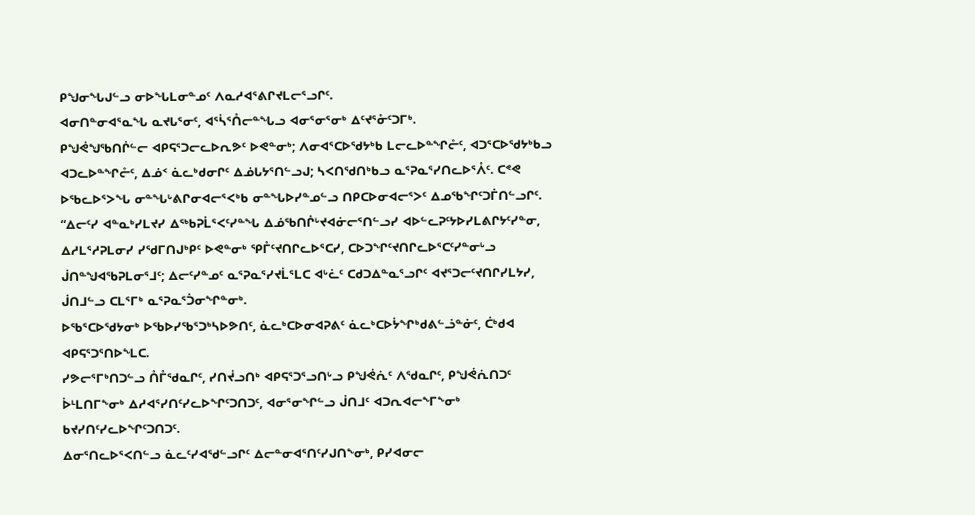ᑭᖑᓂᖓᒍᓪᓗ ᓂᐅᖓᒪᓂᓐᓄᑦ ᐱᓇᓱᐊᕐᕕᒋᔪᒪᓕᕐᓗᒋᑦ.
ᐊᓂᑎᓐᓂᐊᕐᓇᖓ ᓇᔪᒐᕐᓂᑦ, ᐊᕐᓵᕐᑍᓕᓐᖓᓗ ᐊᓂᕐᓂᕐᓂᒃ ᐃᑦᔪᕐᓁᑦᑐᒥᒃ.
ᑭᖑᕚᖑᖃᑎᒌᓪᓕ ᐊᑭᕋᕐᑐᓕᓚᐅᕆᕗᑦ ᐅᕙᓐᓂᒃ; ᐱᓂᐊᕐᑕᐅᖁᔭᒃᑲ ᒪᓕᓚᐅᓐᖏᓔᑦ, ᐊᑐᕐᑕᐅᖁᔭᒃᑲᓗ ᐊᑐᓚᐅᓐᖏᓔᑦ, ᐃᓅᑉ ᓈᓚᒃᑯᓂᒋᑦ ᐃᓅᒐᔭᕐᑎᓪᓗᒍ; ᓴᐸᑎᖁᑎᒃᑲᓗ ᓇᕐᕈᓇᕐᓯᑎᓚᐅᕐᐰᑦ. ᑕᕝᕙ ᐅᖃᓚᐅᕐᐳᖓ ᓂᓐᖓᒡᕕᒋᓂᐊᓕᕐᐸᒃᑲ ᓂᓐᖓᐅᓯᓐᓄᓪᓗ ᑎᑭᑕᐅᓂᐊᓕᕐᐳᑦ ᐃᓄᖃᖏᑦᑐᒦᑎᓪᓗᒋᑦ.
“ᐃᓕᑦᓯ ᐊᓐᓇᒃᓯᒪᔪᓯ ᐃᖅᑲᕈᒫᕐᐸᑦᓯᓐᖓ ᐃᓅᖃᑎᒌᒡᔪᐊᓃᓕᕐᑎᓪᓗᓯ ᐊᐅᓪᓚᕈᑦᔭᐅᓯᒪᕕᒋᔭᑦᓯᓐᓂ, ᐃᓱᒪᕐᓱᕈᒪᓂᓯ ᓯᖁᒥᑎᒍᒃᑭᑦ ᐅᕙᓐᓂᒃ ᕿᒤᑦᔪᑎᒋᓚᐅᕐᑕᓯ, ᑕᐅᑐᖏᑦᔪᑎᒋᓚᐅᕐᑕᑦᓯᓐᓂᒡᓗ ᒎᑎᓐᖑᐊᖃᕈᒪᓂᕐᒧᑦ; ᐃᓕᑦᓯᓐᓄᑦ ᓇᕐᕈᓇᕐᓯᔪᒫᕐᒪᑕ ᐊᒡᓛᑦ ᑕᑯᑐᐃᓐᓇᕐᓗᒋᑦ ᐊᔪᕐᑐᓕᑦᔪᑎᒋᓯᒪᔭᓯ, ᒎᑎᒧᓪᓗ ᑕᒪᕐᒥᒃ ᓇᕐᕈᓇᕐᑑᓂᖏᓐᓂᒃ.
ᐅᖃᕐᑕᐅᖁᔭᓂᒃ ᐅᖃᐅᓯᖃᕐᑐᒃᓴᐅᕗᑎᑦ, ᓈᓚᒃᑕᐅᓂᐊᕈᕕᑦ ᓈᓚᒃᑕᐅᔮᖏᒃᑯᕕᓪᓘᓐᓃᑦ, ᑖᒃᑯᐊ ᐊᑭᕋᕐᑐᕐᑎᐅᖕᒪᑕ.
ᓯᕗᓕᕐᒥᒃᑎᑐᓪᓗ ᑍᒤᖁᓇᒋᑦ, ᓯᑎᔫᓗᑎᒃ ᐊᑭᕋᕐᑐᕐᓗᑎᒡᓗ ᑭᖑᕚᕇᑦ ᐱᖁᓇᒋᑦ, ᑭᖑᕚᕇᑎᑐᑦ ᐆᒻᒪᑎᒥᖕᓂᒃ ᐃᓱᐊᕐᓯᑎᑦᓯᓚᐅᖏᑦᑐᑎᑐᑦ, ᐊᓂᕐᓂᖏᓪᓗ ᒎᑎᒧᑦ ᐊᑐᕆᐊᓕᖕᒥᖕᓂᒃ ᑲᔪᓯᑎᑦᓯᓚᐅᖏᑦᑐᑎᑐᑦ.
ᐃᓂᕐᑎᓚᐅᕐᐸᑎᓪᓗ ᓈᓚᑦᓯᐊᖁᓪᓗᒋᑦ ᐃᓕᓐᓂᐊᕐᑎᑦᓯᒍᑎᖕᓂᒃ, ᑭᓯᐊᓂᓕ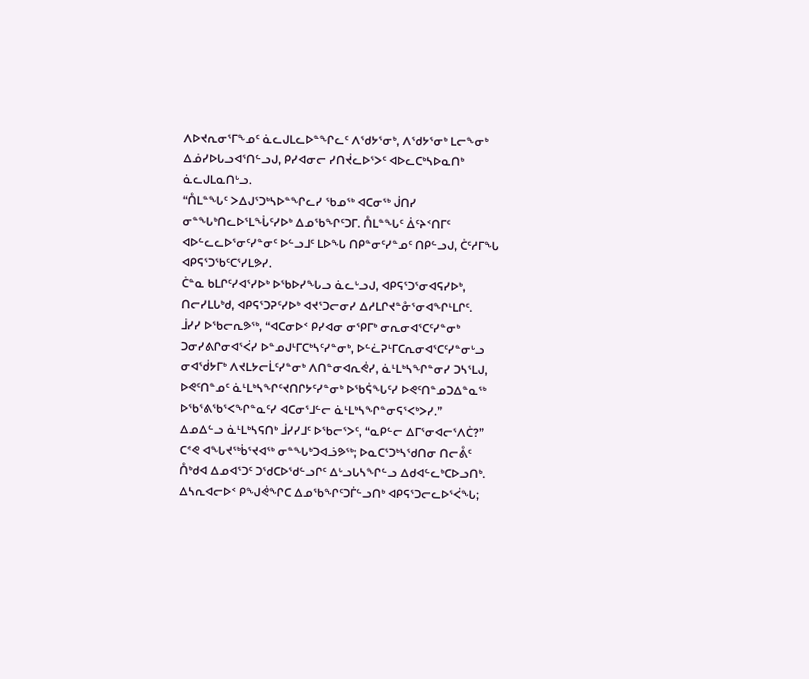ᐱᐅᔪᕆᓂᕐᒥᖕᓄᑦ ᓈᓚᒍᒪᓚᐅᓐᖏᓚᑦ ᐱᖁᔭᕐᓂᒃ, ᐱᖁᔭᕐᓂᒃ ᒪᓕᖕᓂᒃ ᐃᓅᓯᐅᒐᓗᐊᕐᑎᓪᓗᒍ, ᑭᓯᐊᓂᓕ ᓯᑎᔫᓚᐅᕐᐳᑦ ᐊᐅᓚᑕᒃᓴᐅᓇᑎᒃ ᓈᓚᒍᒪᓇᑎᒡᓗ.
“ᑍᒪᓐᖓᑦ ᐳᐃᒍᕐᑐᒃᓴᐅᓐᖏᓚᓯ ᖃᓄᖅ ᐊᑕᓂᖅ ᒎᑎᓯ ᓂᓐᖓᒃᑎᓚᐅᕐᒪᖔᑦᓯᐅᒃ ᐃᓄᖃᖏᑦᑐᒥ. ᑍᒪᓐᖓᑦ ᐄᑦᔨᑉᑎᒥᑦ ᐊᐅᓪᓚᓚᐅᕐᓂᑦᓯᓐᓂᑦ ᐅᓪᓗᒧᑦ ᒪᐅᖓ ᑎᑭᓐᓂᑦᓯᓐᓄᑦ ᑎᑭᓪᓗᒍ, ᑖᑦᓱᒥᖓ ᐊᑭᕋᕐᑐᖃᑦᑕᕐᓯᒪᕗᓯ.
ᑖᓐᓇ ᑲᒪᒋᑦᓯᐊᕐᓯᐅᒃ ᐅᖃᐅᓯᖓᓗ ᓈᓚᒡᓗᒍ, ᐊᑭᕋᕐᑐᕐᓂᐊᕋᓯᐅᒃ, ᑎᓕᓯᒪᒐᒃᑯ, ᐊᑭᕋᕐᑐᕈᑦᓯᐅᒃ ᐊᔪᕐᑐᓕᓂᓯ ᐃᓱᒪᒋᔪᓐᓁᕐᓂᐊᖏᒻᒪᒋᑦ.
ᒨᓯᓯ ᐅᖃᓕᕆᕗᖅ, “ᐊᑕᓂᐅᑉ ᑭᓯᐊᓂ ᓂᕿᒥᒃ ᓂᕆᓂᐊᕐᑕᑦᓯᓐᓂᒃ ᑐᓂᓯᕕᒋᓂᐊᕐᐹᓯ ᐅᓐᓄᒍᒻᒥᑕᒃᓴᑦᓯᓐᓂᒃ, ᐅᓪᓛᕈᒻᒥᑕᕆᓂᐊᕐᑕᑦᓯᓐᓂᒡᓗ ᓂᐊᖂᔭᒥᒃ ᐱᔪᒪᔭᓕᒫᑦᓯᓐᓂᒃ ᐱᑎᓐᓂᐊᕆᕚᓯ, ᓈᒻᒪᒃᓴᖏᓐᓂᓯ ᑐᓴᕐᒪᒍ, ᐅᕙᑦᑎᓐᓄᑦ ᓈᒻᒪᒃᓴᖏᑦᔪᑎᒋᔭᑦᓯᓐᓂᒃ ᐅᖃᕌᖓᑦᓯ ᐅᕙᑦᑎᓐᓄᑐᐃᓐᓇᖅ ᐅᖃᕐᕕᖃᕐᐸᖏᓐᓇᑦᓯ ᐊᑕᓂᕐᒧᓪᓕ ᓈᒻᒪᒃᓴᖏᓐᓂᕋᕐᐸᒃᐳᓯ.”
ᐃᓄᐃᓪᓗ ᓈᒻᒪᒃᓴᕋᑎᒃ ᒨᓯᓯᒧᑦ ᐅᖃᓕᕐᐳᑦ, “ᓇᑭᓪᓕ ᐃᒥᕐᓂᐊᓕᕐᐱᑖ?”
ᑕᕝᕙ ᐊᖓᔪᖅᑳᕐᔪᐊᖅ ᓂᓐᖓᒃᑐᐊᓘᕗᖅ; ᐅᓇᑕᕐᑐᒃᓴᖁᑎᓂ ᑎᓕᕔᑦ ᑍᒃᑯᐊ ᐃᓄᐊᕐᑐᑦ ᑐᖁᑕᐅᖁᓪᓗᒋᑦ ᐃᒡᓗᒐᓴᖏᓪᓗ ᐃᑯᐊᓪᓚᒃᑕᐅᓗᑎᒃ.
ᐃᓴᕆᐊᓕᐅᑉ ᑭᖑᕚᖏᑕ ᐃᓄᖃᖏᑦᑐᒦᓪᓗᑎᒃ ᐊᑭᕋᕐᑐᓕᓚᐅᕐᐹᖓ;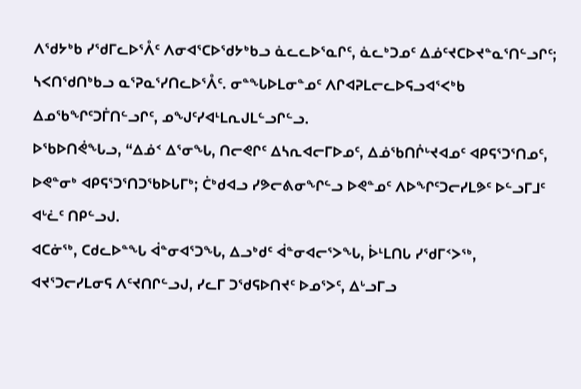ᐱᖁᔭᒃᑲ ᓯᖁᒥᓚᐅᕐᐰᑦ ᐱᓂᐊᕐᑕᐅᖁᔭᒃᑲᓗ ᓈᓚᓚᐅᕐᓇᒋᑦ, ᓈᓚᒃᑐᓄᑦ ᐃᓅᑦᔪᑕᐅᔪᓐᓇᕐᑎᓪᓗᒋᑦ; ᓴᐸᑎᖁᑎᒃᑲᓗ ᓇᕐᕈᓇᕐᓯᑎᓚᐅᕐᐰᑦ. ᓂᓐᖓᐅᒪᓂᓐᓄᑦ ᐱᒋᐊᕈᒪᓕᓚᐅᕋᓗᐊᕐᐸᒃᑲ ᐃᓄᖃᖏᑦᑐᒦᑎᓪᓗᒋᑦ, ᓄᖑᑦᓯᐊᒻᒪᕆᒍᒪᓪᓗᒋᓪᓗ.
ᐅᖃᐅᑎᕚᖓᓗ, “ᐃᓅᑉ ᐃᕐᓂᖓ, ᑎᓕᕙᒋᑦ ᐃᓴᕆᐊᓕᒥᐅᓄᑦ, ᐃᓅᖃᑎᒌᒡᔪᐊᓄᑦ ᐊᑭᕋᕐᑐᕐᑎᓄᑦ, ᐅᕙᓐᓂᒃ ᐊᑭᕋᕐᑐᕐᑎᑐᖃᐅᒐᒥᒃ; ᑖᒃᑯᐊᓗ ᓯᕗᓕᕕᓂᖏᓪᓗ ᐅᕙᓐᓄᑦ ᐱᐅᖏᑦᑐᓕᓯᒪᕗᑦ ᐅᓪᓗᒥᒧᑦ ᐊᒡᓛᑦ ᑎᑭᓪᓗᒍ.
ᐊᑕᓃᖅ, ᑕᑯᓚᐅᓐᖓ ᐋᓐᓂᐊᕐᑐᖓ, ᐃᓗᒃᑯᑦ ᐋᓐᓂᐊᓕᕐᐳᖓ, ᐆᒻᒪᑎᒐ ᓯᖁᒥᑉᐳᖅ, ᐊᔪᕐᑐᓕᓯᒪᓂᕋ ᐱᑦᔪᑎᒋᓪᓗᒍ, ᓯᓚᒥ ᑐᖁᕋᐅᑎᔪᑦ ᐅᓄᕐᐳᑦ, ᐃᒡᓗᒥᓗ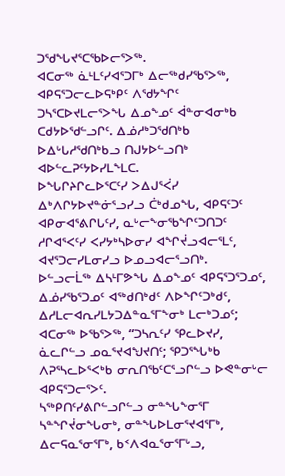ᑐᖁᖓᔪᕐᑕᖃᐅᓕᕐᐳᖅ.
ᐊᑕᓂᖅ ᓈᒻᒪᑦᓯᐊᕐᑐᒥᒃ ᐃᓕᖅᑯᓯᖃᕐᐳᖅ, ᐊᑭᕋᕐᑐᓕᓚᐅᕋᒃᑭᑦ ᐱᖁᔭᖏᑦ ᑐᓴᕐᑕᐅᔪᒪᓕᕐᐳᖓ ᐃᓄᖕᓄᑦ ᐋᓐᓂᐊᓂᒃᑲ ᑕᑯᔭᐅᖁᓪᓗᒋᑦ. ᐃᓅᓱᒃᑐᖁᑎᒃᑲ ᐅᐃᒡᒐᓱᖁᑎᒃᑲᓗ ᑎᒍᔭᐅᓪᓗᑎᒃ ᐊᐅᓪᓚᕈᑦᔭᐅᓯᒪᖕᒪᑕ.
ᐅᖓᒋᔨᒋᓚᐅᕐᑕᑦᓯ ᐳᐃᒍᕐᐹᓯ ᐃᒃᐱᒋᔭᐅᔪᓐᓃᕐᓗᓯᓗ ᑖᒃᑯᓄᖓ, ᐊᑭᕋᑦᑐᑦ ᐊᑭᓂᐊᕐᕕᒋᒐᑦᓯ, ᓇᒡᓕᖕᓂᖃᖏᑦᑐᑎᑐᑦ ᓱᒋᐊᕐᐸᑦᓯ ᐸᓯᔭᒃᓴᐅᓂᓯ ᐊᖏᔫᓗᐊᓕᕐᒪᑦ, ᐊᔪᕐᑐᓕᓯᒪᓂᓯᓗ ᐅᓄᓗᐊᓕᕐᓗᑎᒃ.
ᐅᓪᓗᓕᒫᖅ ᐃᓴᒻᒥᕗᖓ ᐃᓄᖕᓄᑦ ᐊᑭᕋᕐᑐᕐᑐᓄᑦ, ᐃᓅᓯᖃᕐᑐᓄᑦ ᐊᖅᑯᑎᒃᑯᑦ ᐱᐅᖏᑦᑐᒃᑯᑦ, ᐃᓱᒪᓕᐊᕆᓯᒪᔭᑐᐃᓐᓇᕐᒥᖕᓂᒃ ᒪᓕᒃᑐᓄᑦ;
ᐊᑕᓂᖅ ᐅᖃᕐᐳᖅ, “ᑐᓴᕆᑦᓯ ᕿᓚᐅᔪᓯ, ᓈᓚᒋᓪᓗ ᓄᓇᕐᔪᐊᖑᔪᑎᑦ; ᕿᑐᕐᖓᒃᑲ ᐱᕈᕐᓴᓚᐅᕐᐸᒃᑲ ᓂᕆᑎᖃᑦᑕᕐᓗᒋᓪᓗ ᐅᕙᓐᓂᒡᓕ ᐊᑭᕋᕐᑐᓕᕐᐳᑦ.
ᓴᖅᑭᑎᑦᓯᕕᒋᓪᓗᒋᓪᓗ ᓂᓐᖓᖕᓂᕐᒥ ᓴᓐᖏᔫᓂᖓᓂᒃ, ᓂᓐᖓᐅᒪᓂᕐᔪᐊᕐᒥᒃ, ᐃᓕᕋᓇᕐᓂᕐᒥᒃ, ᑲᑉᐱᐊᓇᕐᓂᕐᒥᒡᓗ,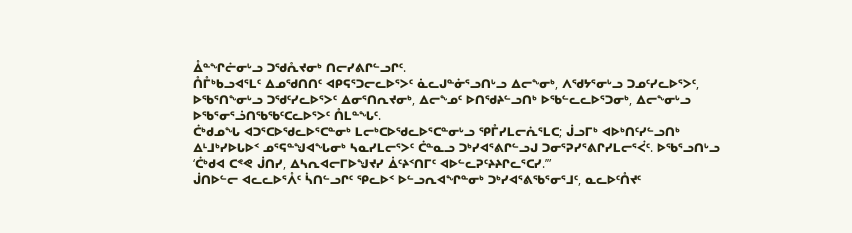ᐂᓐᖏᓖᓂᒡᓗ ᑐᖁᕅᔪᓂᒃ ᑎᓕᓯᕕᒋᓪᓗᒋᑦ.
ᑍᒤᒃᑲᓗᐊᕐᒪᑦ ᐃᓄᖁᑎᑎᑦ ᐊᑭᕋᕐᑐᓕᓚᐅᕐᐳᑦ ᓈᓚᒍᓐᓃᕐᓗᑎᒡᓗ ᐃᓕᖕᓂᒃ, ᐱᖁᔭᕐᓂᒡᓗ ᑐᓄᑦᓯᓚᐅᕐᐳᑦ, ᐅᖃᕐᑎᖕᓂᒡᓗ ᑐᖁᑦᓯᓚᐅᕐᐳᑦ ᐃᓂᕐᑎᕆᔪᓂᒃ, ᐃᓕᖕᓄᑦ ᐅᑎᖁᔨᓪᓗᑎᒃ ᐅᖃᓪᓚᓚᐅᕐᑐᓂᒃ, ᐃᓕᖕᓂᒡᓗ ᐅᖃᕐᓂᕐᓘᑎᖃᖃᑦᑕᓚᐅᕐᐳᑦ ᑍᒪᓐᖓᑦ.
ᑖᒃᑯᓄᖓ ᐊᑐᕐᑕᐅᖁᓚᐅᕐᑕᓐᓂᒃ ᒪᓕᒃᑕᐅᖁᓚᐅᕐᑕᓐᓂᒡᓗ ᕿᒤᓯᒪᓕᕇᕐᒪᑕ; ᒎᓗᒥᒃ ᐊᐅᒃᑎᑦᓯᓪᓗᑎᒃ ᐃᒻᒧᒃᓯᐅᒐᐅᑉ ᓄᕐᕋᓐᖑᐊᖓᓂᒃ ᓴᓇᓯᒪᓕᕐᐳᑦ ᑖᓐᓇᓗ ᑐᒃᓯᐊᕐᕕᒋᓪᓗᒍ ᑐᓂᕐᕈᓯᕐᕕᒋᓯᒪᓕᕐᐹᑦ. ᐅᖃᕐᓗᑎᒡᓗ ‘ᑖᒃᑯᐊ ᑕᕝᕙ ᒎᑎᓯ, ᐃᓴᕆᐊᓕᒥᐅᖑᔪᓯ ᐄᑦᔨᑉᑎᒥᑦ ᐊᐅᓪᓚᕈᑦᔨᔨᒋᓚᕐᑕᓯ.’”
ᒎᑎᐅᓪᓕ ᐊᓚᓚᐅᕐᐰᑦ ᓵᑎᓪᓗᒋᑦ ᕿᓚᐅᑉ ᐅᓪᓗᕆᐊᖏᓐᓂᒃ ᑐᒃᓯᐊᕐᕕᖃᕐᓂᕐᒧᑦ, ᓇᓚᐅᑦᑍᔪᑦ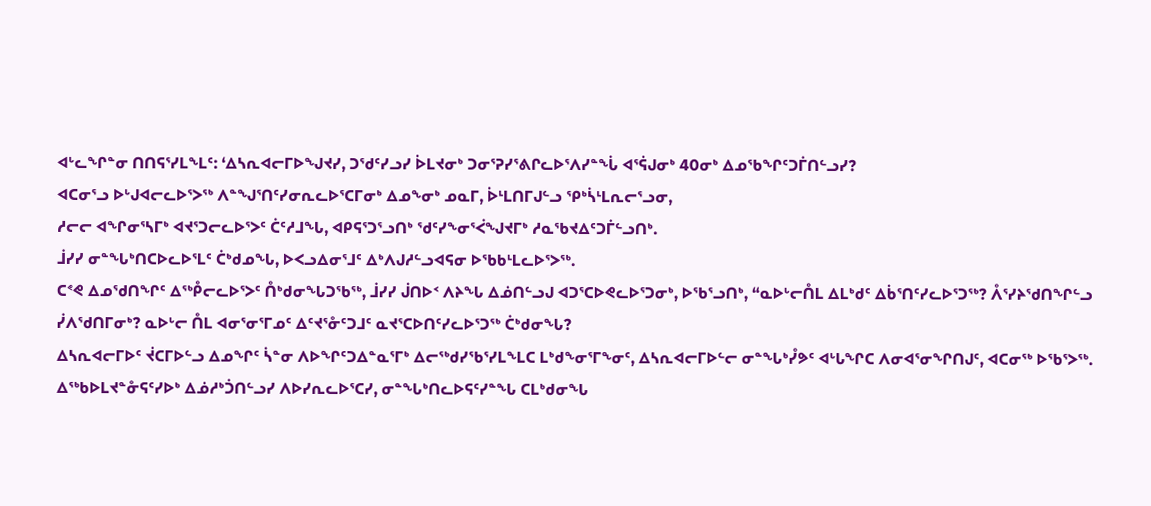ᐊᒡᓚᖏᓐᓂ ᑎᑎᕋᕐᓯᒪᖕᒪᑦ: ‘ᐃᓴᕆᐊᓕᒥᐅᖑᔪᓯ, ᑐᖁᑦᓯᓗᓯ ᐆᒪᔪᓂᒃ ᑐᓂᕐᕈᓯᕐᕕᒋᓚᐅᕐᐱᓯᓐᖔ ᐊᕐᕌᒍᓂᒃ 40ᓂᒃ ᐃᓄᖃᖏᑦᑐᒦᑎᓪᓗᓯ?
ᐊᑕᓂᕐᓗ ᐅᒡᒍᐊᓕᓚᐅᕐᐳᖅ ᐱᓐᖑᕐᑎᑦᓯᓂᕆᓚᐅᕐᑕᒥᓂᒃ ᐃᓄᖕᓂᒃ ᓄᓇᒥ, ᐆᒻᒪᑎᒥᒍᓪᓗ ᕿᒃᓵᒻᒪᕆᓕᕐᓗᓂ,
ᓱᓕᓕ ᐊᖏᓂᕐᓴᒥᒃ ᐊᔪᕐᑐᓕᓚᐅᕐᐳᑦ ᑖᑦᓱᒧᖓ, ᐊᑭᕋᕐᑐᕐᓗᑎᒃ ᖁᑦᓯᖕᓂᕐᐹᖑᔪᒥᒃ ᓱᓇᖃᔪᐃᑦᑐᒦᓪᓗᑎᒃ.
ᒨᓯᓯ ᓂᓐᖓᒃᑎᑕᐅᓚᐅᕐᒪᑦ ᑖᒃᑯᓄᖓ, ᐅᐸᓗᐃᓂᕐᒧᑦ ᐃᒃᐱᒍᓱᓪᓗᐊᕋᓂ ᐅᖃᑲᒻᒪᓚᐅᕐᐳᖅ.
ᑕᕝᕙ ᐃᓄᖁᑎᖏᑦ ᐃᖅᑬᓕᓚᐅᕐᐳᑦ ᑍᒃᑯᓂᖓᑐᖃᖅ, ᒨᓯᓯ ᒎᑎᐅᑉ ᐱᔨᖓ ᐃᓅᑎᓪᓗᒍ ᐊᑐᕐᑕᐅᕙᓚᐅᕐᑐᓂᒃ, ᐅᖃᕐᓗᑎᒃ, “ᓇᐅᒡᓕᑍᒪ ᐃᒪᒃᑯᑦ ᐃᑳᕐᑎᑦᓯᓚᐅᕐᑐᖅ? ᐰᕐᓯᔨᖁᑎᖏᓪᓗ ᓰᐱᖁᑎᒥᓂᒃ? ᓇᐅᒡᓕ ᑍᒪ ᐊᓂᕐᓂᕐᒥᓄᑦ ᐃᑦᔪᕐᓁᑦᑐᒧᑦ ᓇᔪᕐᑕᐅᑎᑦᓯᓚᐅᕐᑐᖅ ᑖᒃᑯᓂᖓ?
ᐃᓴᕆᐊᓕᒥᐅᑦ ᔫᑕᒥᐅᓪᓗ ᐃᓄᖏᑦ ᓵᓐᓂ ᐱᐅᖏᑦᑐᐃᓐᓇᕐᒥᒃ ᐃᓕᖅᑯᓯᖃᕐᓯᒪᖕᒪᑕ ᒪᒃᑯᖕᓂᕐᒥᖕᓂᑦ, ᐃᓴᕆᐊᓕᒥᐅᓪᓕ ᓂᓐᖓᒃᓮᕗᑦ ᐊᒡᒐᖏᑕ ᐱᓂᐊᕐᓂᖏᑎᒍᑦ, ᐊᑕᓂᖅ ᐅᖃᕐᐳᖅ.
ᐃᖅᑲᐅᒪᔪᓐᓁᕋᑦᓯᐅᒃ ᐃᓅᓱᒃᑑᑎᓪᓗᓯ ᐱᐅᓯᕆᓚᐅᕐᑕᓯ, ᓂᓐᖓᒃᑎᓚᐅᕋᑦᓯᓐᖓ ᑕᒪᒃᑯᓂᖓ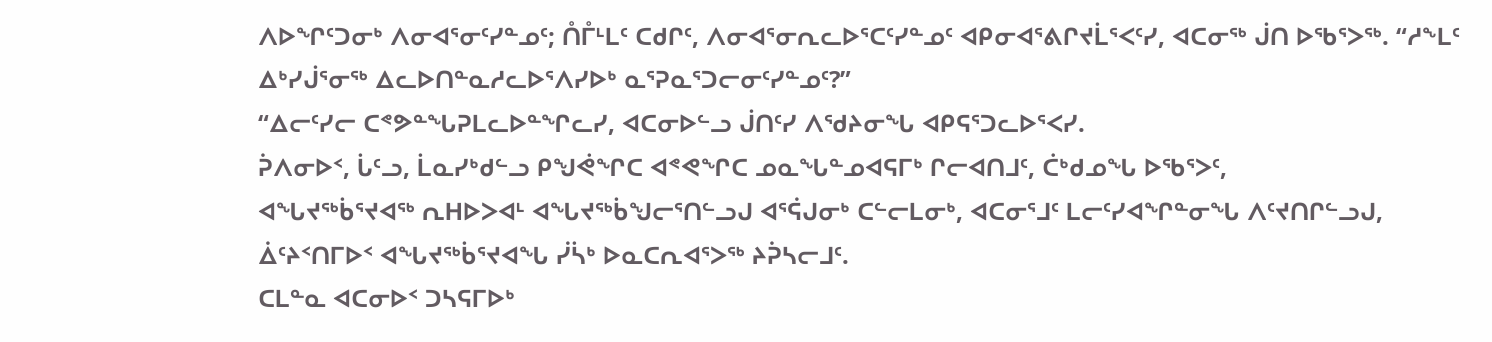ᐱᐅᖏᑦᑐᓂᒃ ᐱᓂᐊᕐᓂᑦᓯᓐᓄᑦ; ᑍᒤᒻᒪᑦ ᑕᑯᒋᑦ, ᐱᓂᐊᕐᓂᕆᓚᐅᕐᑕᑦᓯᓐᓄᑦ ᐊᑭᓂᐊᕐᕕᒋᔪᒫᕐᐸᑦᓯ, ᐊᑕᓂᖅ ᒎᑎ ᐅᖃᕐᐳᖅ. “ᓱᖕᒪᑦ ᐃᒃᓯᒎᕐᓂᖅ ᐃᓚᐅᑎᓐᓇᓱᓚᐅᕐᐱᓯᐅᒃ ᓇᕐᕈᓇᕐᑐᓕᓂᑦᓯᓐᓄᑦ?”
“ᐃᓕᑦᓯᓕ ᑕᕝᕗᓐᖓᕈᒪᓚᐅᓐᖏᓚᓯ, ᐊᑕᓂᐅᓪᓗ ᒎᑎᑦᓯ ᐱᖁᔨᓂᖓ ᐊᑭᕋᕐᑐᓚᐅᕐᐸᓯ.
ᕉᐱᓂᐅᑉ, ᒑᑦᓗ, ᒫᓇᓯᒃᑯᓪᓗ ᑭᖑᕚᖏᑕ ᐊᕝᕙᖏᑕ ᓄᓇᖓᓐᓄᐊᕋᒥᒃ ᒋᓕᐊᑎᒧᑦ, ᑖᒃᑯᓄᖓ ᐅᖃᕐᐳᑦ,
ᐊᖓᔪᖅᑳᕐᔪᐊᖅ ᕆᕼᐅᐳᐊᒻ ᐊᖓᔪᖅᑳᖑᓕᕐᑎᓪᓗᒍ ᐊᕐᕌᒍᓂᒃ ᑕᓪᓕᒪᓂᒃ, ᐊᑕᓂᕐᒧᑦ ᒪᓕᑦᓯᐊᖏᓐᓂᖓ ᐱᑦᔪᑎᒋᓪᓗᒍ, ᐄᑦᔨᑉᑎᒥᐅᑉ ᐊᖓᔪᖅᑳᕐᔪᐊᖓ ᓰᓵᒃ ᐅᓇᑕᕆᐊᕐᐳᖅ ᔨᕉᓴᓕᒧᑦ.
ᑕᒪᓐᓇ ᐊᑕᓂᐅᑉ ᑐᓴᕋᒥᐅᒃ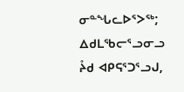ᓂᓐᖓᓚᐅᕐᐳᖅ; ᐃᑯᒪᖃᓕᕐᓗᓂᓗ ᔧᑯ ᐊᑭᕋᕐᑐᕐᓗᒍ,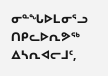ᓂᓐᖓᐅᒪᓂᕐᓗ ᑎᑭᓚᐅᕆᕗᖅ ᐃᓴᕆᐊᓕᒧᑦ,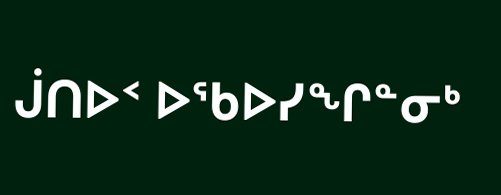ᒎᑎᐅᑉ ᐅᖃᐅᓯᖏᓐᓂᒃ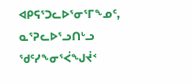ᐊᑭᕋᕐᑐᓚᐅᕐᓂᕐᒥᖕᓄᑦ, ᓇᕐᕈᓚᐅᕐᓗᑎᒡᓗ ᖁᑦᓯᖕᓂᕐᐹᖑᔫᑉ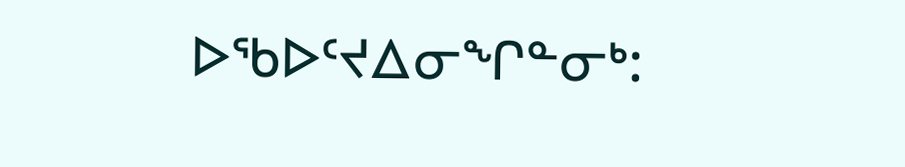ᐅᖃᐅᑦᔪᐃᓂᖏᓐᓂᒃ: